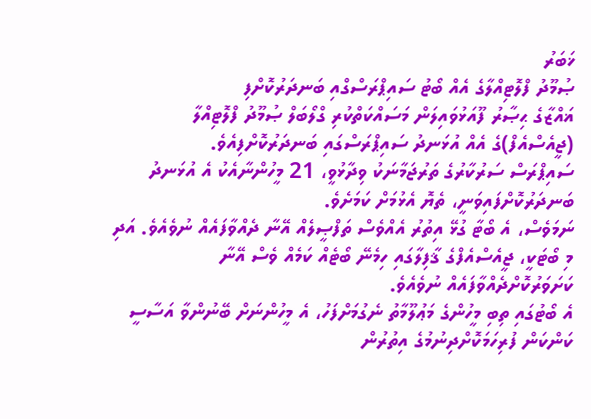ޚަބަރު
ޞުމޫދު ފްލޮޓިއްލާގެ އެއް ބޯޓު ސައިޕްރަސްގްއި ބަނދަރުކޮށްފި
ޣައްޒާގެ ޙިޞާރު ފޫއަޅުވައިލަން މަސައްކަތްކުރި ގްލޯބަލް ޞުމޫދު ފްލޮޓިއްލާ (ޖީއެސްއެފް)ގެ އެއް އުޅަނދު ސައިޕްރަސްގައި ބަނދަރުކޮށްފިއެވެ.
ސައިޕްރަސް ސަރުކާރުގެ ތަރުޖަމާނަކު ވިދާޅުވީ، 21 މީހުންނާއެކު އެ އުޅަނދު ބަނދަރުކޮށްފައިވަނީ، ތެޔޮ އެޅުމަށް ކަމަށެވެ.
ނަމަވެސް، އެ ބޯޓާ ގުޅޭ އިތުރު އެއްވެސް ތަފްޞީލެއް އޭނާ ދެއްވާފައެއް ނުވެއެވެ. އަދި މި ބޯޓަކީ، ޖީއެސްއެފްގެ ޤާފިލާގައި ހިމެނޭ ބޯޓެއް ކަމެއް ވެސް އޭނާ ކަށަވަރުކޮށްދެއްވާފައެއް ނުވެއެވެ.
އެ ބޯޓުގައި ތިބި މީހުންގެ މަޢުލޫމާތު ނެގުމަށްފަހު، އެ މީހުންނަށް ބޭނުންވާ އަސާސީ ކަންކަން ފުރިހަމަކޮށްދިނުމުގެ އިތުރުން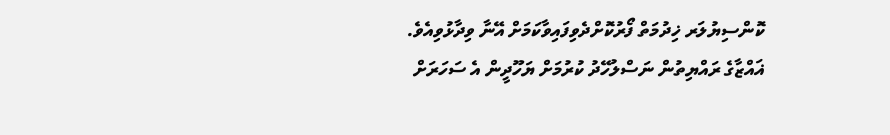ކޮންސިޔުލަރ ޚިދުމަތް ފޯރުކޮށްދެވިފައިވާކަމަށް އޭނާ ވިދާޅުވިއެވެ.
ޣައްޒާގެ ރައްޔިތުން ނަސްލުހޭދު ކުރުމަށް ޔަހޫދީން އެ ސަހަރަށް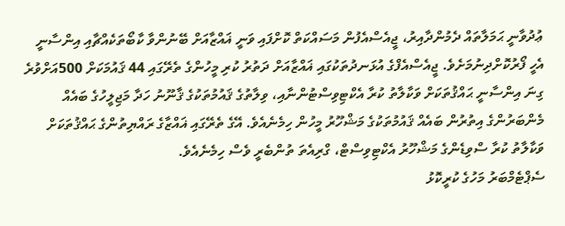ޢުދުވާނީ ޙަމަލާތައް ދެމުންދާއިރު، ޖީއެސްއެފުން މަސައްކަތް ކޮށްފައި ވަނީ ޣައްޒާއަށް ބޭނުންވާ ކާބޯތަކެއްޗާއި އިންސާނީ އެހީ ފޯރުކޮށްދިނުމަށެވެ. ޖީއެސްއެފްގެ އުޅަނދުތަކުގައި ޣައްޒާއަށް ދަތުރު ކުރި މީހުންގެ ތެރޭގައި 44 ޤައުމަކަށް 500އަށްވުރެ ގިނަ އިންސާނީ ޙައްޤުތަކަށް ވަކާލާތު ކުރާ އެކްޓިވިސްޓުންނާއި، ވިލާތުގެ ޤައުމުތަކުގެ ޤާނޫނު ހަދާ މަޖިލީހުގެ ބައެއް މެންބަރުންގެ އިތުރުން ބައެއް ޤައުމުތަކުގެ މަޝްހޫރު މީހުން ހިމެނެއެވެ. އޭގެ ތެރޭގައި ޣައްޒާގެ ރައްޔިތުންގެ ޙައްޤުތަކަށް ވަކާލާތު ކުރާ ސްވިޑެންގެ މަޝްހޫރު އެކްޓިވިސްޓް، ގްރިއެތަ ތުންބެރީ ވެސް ހިމެނެއެވެ.
ސެޕްޓެމްބަރު މަހުގެ ކުރީކޮޅު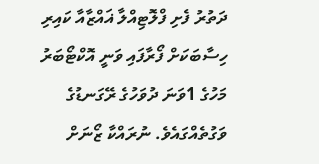ދަތުރު ފެށި ފްލޮޓިއްލާ ޣައްޒާއާ ކައިރި ހިސާބަކަށް ފޯރާފައި ވަނީ އޮކްޓޯބަރު މަހުގެ 1ވަނަ ދުވަހުގެ ރޭގަނޑުގެ ވަގުތެއްގައެވެ. ނުރައްކާ ޒޯނަށް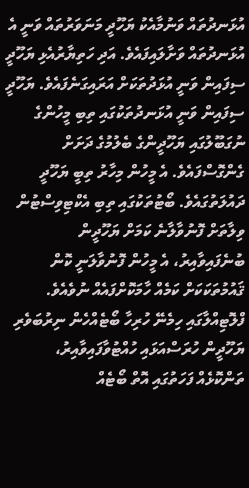އުޅަނދުތައް ވަނުމާއެކު ޔަހޫދީ މަނަވަރުތައް ވަނީ އެ އުޅަނދުތައް ވަށާލައިފައެވެ. އަދި ހަތިޔާރުއެޅި ޔަހޫދީ ސިފައިން ވަނީ އުޅަދުތަކަށް އަރައިގަނެފައެވެ. ޔަހޫދީ ސިފައިން ވަނީ އުޅަނދުތަކުގައި ތިބި މީހުންގެ ނުގަބޫލުގައި ޔަހޫދީންގެ ބެލުމުގެ ދަށަށް ގެންގޮސްފައެވެ. އެ މީހުން މިހާރު ތިބީ ޔަހޫދީ ދައުލަތުގައެވެ. ބޯޓުތަކުގައި ތިބި އެކްޓިވިސްޓުން ވިލާތަށް ފޮނުވާލާނެ ކަމަށް ޔަހޫދީން ބުނެފައިވާއިރު، އެ މީހުން ފޮނުވާލަނީ ކޮން ޤައުމުތަކަކަށް ކަމެއް ހާމަކޮށްފައެއް ނުވެއެވެ.
ފްލޮޓިއްލާގައި ހިމެނޭ ހުރިހާ ބޯޓެއްހެން ނިރުބަވެރި ޔަހޫދީން ހުރަސްއަޅައި ހުއްޓުވާފައިވާއިރު، ތަންކޮޅެއް ފަހަތުގައި އޮތް ބޯޓެއް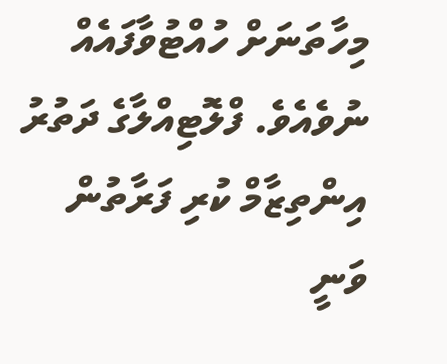މިހާތަނަށް ހުއްޓުވާފައެއް ނުވެއެވެ. ފްލޮޓިއްލާގެ ދަތުރު އިންތިޒާމް ކުރި ފަރާތުން ވަނީ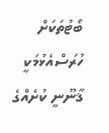ބޯޓުތަކަށް ހުރަސްއެޅުމަކީ ޤާނޫނީ ކުށެއްގެ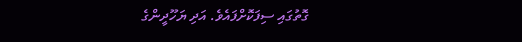ގޮތުގައި ސިފަކޮށްފައެވެ. އަދި ޔަހޫދީންގެ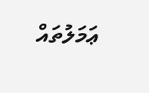ޢަމަލުތައް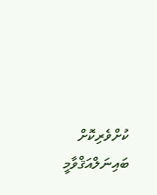ކުށްވެރިކޮށް ބައިނަލްއަޤްވާމީ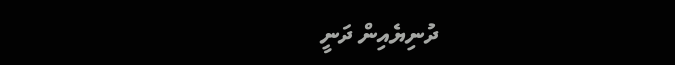ދުނިޔެއިން ދަނީ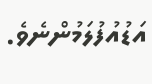އަޑުއުފުލަމުންނެވެ.